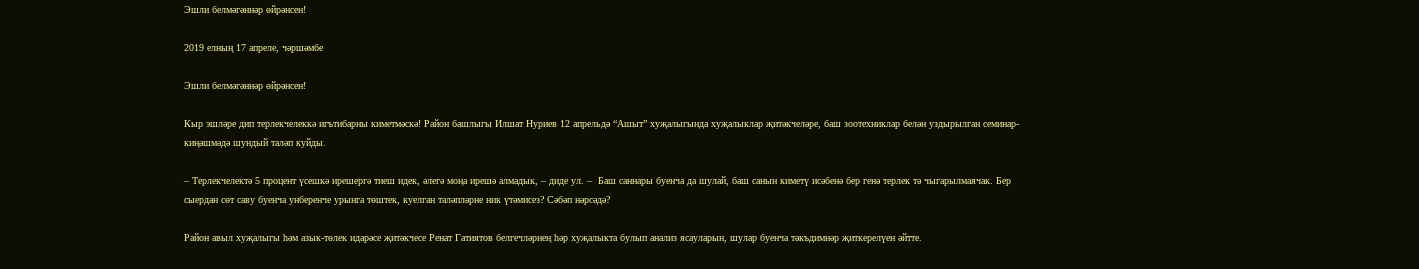Эшли белмәгәннәр өйрәнсен!

2019 елның 17 апреле, чәршәмбе

Эшли белмәгәннәр өйрәнсен!

Кыр эшләре дип терлекчелеккә игътибарны киметмәскә! Район башлыгы Илшат Нуриев 12 апрельдә “Ашыт” хуҗалыгында хуҗалыклар җитәкчеләре, баш зоотехниклар белән уздырылган семинар-киңәшмәдә шундый таләп куйды.

– Терлекчелектә 5 процент үсешкә ирешергә тиеш идек, әлегә моңа ирешә алмадык, – диде ул. –  Баш саннары буенча да шулай, баш санын киметү исәбенә бер генә терлек тә чыгарылмаячак. Бер сыердан сөт саву буенча унберенче урынга төштек, куелган таләпләрне ник үтәмисез? Сәбәп нәрсәдә?

Район авыл хуҗалыгы һәм азык-төлек идарәсе җитәкчесе Ренат Гатиятов белгечләрнең һәр хуҗалыкта булып анализ ясауларын, шулар буенча тәкъдимнәр җиткерелүен әйтте.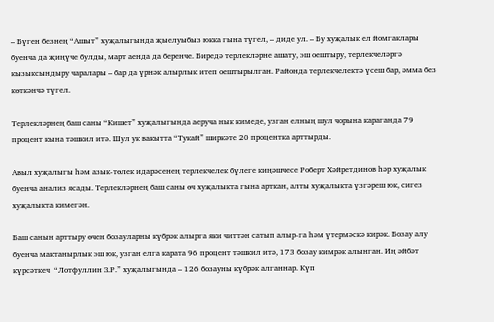– Бүген безнең “Ашыт” хуҗалыгында җыелуыбыз юкка гына түгел, – диде ул. – Бу хуҗалык ел йомгаклары буенча да җиңүче булды, март аенда да беренче. Биредә терлекләрне ашату, эш оештыру, терлекчеләргә кызыксындыру чаралары – бар да үрнәк алырлык итеп оештырылган. Районда терлекчелектә үсеш бар, әмма без көткәнчә түгел.

Терлекләрнең баш саны “Кишет” хуҗалыгында аеруча нык кимеде, узган елның шул чорына караганда 79 процент кына тәшкил итә. Шул ук вакытта “Тукай” ширкәте 20 процентка арттырды.

Авыл хуҗалыгы һәм азык-төлек идарәсенең терлекчелек бүлеге киңәшчесе Роберт Хәйретдинов һәр хуҗалык буенча анализ ясады. Терлекләрнең баш саны өч хуҗалыкта гына арткан, алты хуҗалыкта үзгәреш юк, сигез хуҗалыкта кимегән.

Баш санын арттыру өчен бозауларны күбрәк алырга яки читтән сатып алыр-га һәм үтермәскә кирәк. Бозау алу буенча мактанырлык эш юк, узган елга карата 96 процент тәшкил итә, 173 бозау кимрәк алынган. Иң әйбәт күрсәткеч  “Лотфуллин З.Р.” хуҗалыгында – 126 бозауны күбрәк алганнар. Күп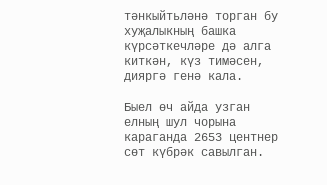тәнкыйтьләнә торган бу хуҗалыкның башка күрсәткечләре дә алга киткән, күз тимәсен, дияргә генә кала.

Быел өч айда узган елның шул чорына караганда 2653 центнер сөт күбрәк савылган.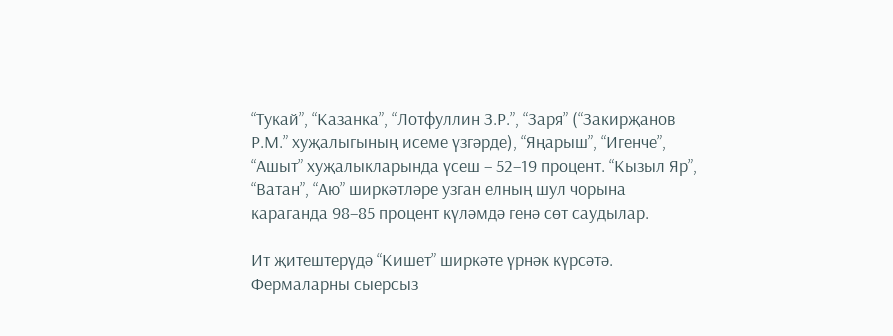“Тукай”, “Казанка”, “Лотфуллин З.Р.”, “Заря” (“Закирҗанов Р.М.” хуҗалыгының исеме үзгәрде), “Яңарыш”, “Игенче”, “Ашыт” хуҗалыкларында үсеш – 52–19 процент. “Кызыл Яр”, “Ватан”, “Аю” ширкәтләре узган елның шул чорына караганда 98–85 процент күләмдә генә сөт саудылар.

Ит җитештерүдә “Кишет” ширкәте үрнәк күрсәтә. Фермаларны сыерсыз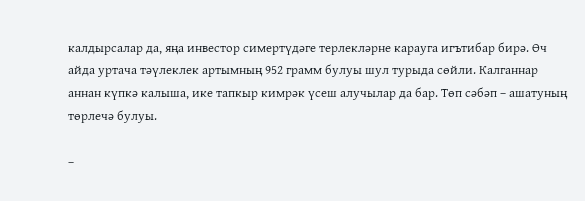калдырсалар да, яңа инвестор симертүдәге терлекләрне карауга игътибар бирә. Өч айда уртача тәүлеклек артымның 952 грамм булуы шул турыда сөйли. Калганнар аннан күпкә калыша, ике тапкыр кимрәк үсеш алучылар да бар. Төп сәбәп – ашатуның төрлечә булуы.

–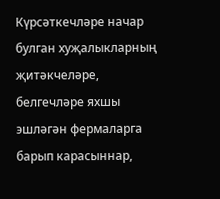Күрсәткечләре начар булган хуҗалыкларның җитәкчеләре, белгечләре яхшы эшләгән фермаларга барып карасыннар,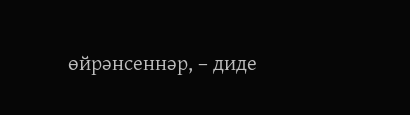өйрәнсеннәр, – диде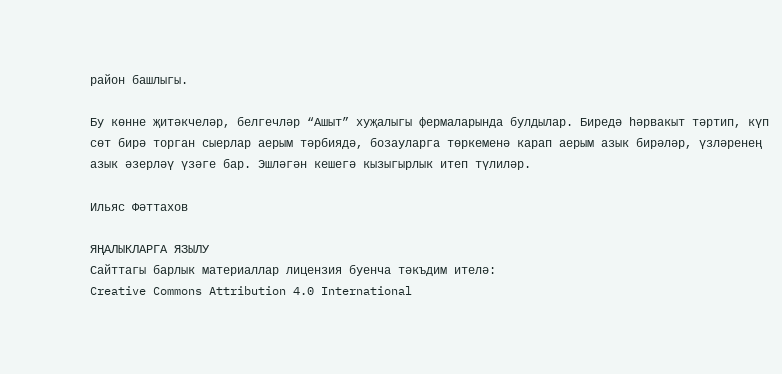район башлыгы.

Бу көнне җитәкчеләр, белгечләр “Ашыт” хуҗалыгы фермаларында булдылар. Биредә һәрвакыт тәртип, күп сөт бирә торган сыерлар аерым тәрбиядә, бозауларга төркеменә карап аерым азык бирәләр, үзләренең азык әзерләү үзәге бар. Эшләгән кешегә кызыгырлык итеп түлиләр.

Ильяс Фәттахов

ЯҢАЛЫКЛАРГА ЯЗЫЛУ
Сайттагы барлык материаллар лицензия буенча тәкъдим ителә:
Creative Commons Attribution 4.0 International